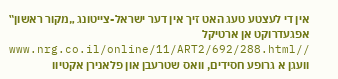אין די לעצטע טעג האט זיך אין דער ישראל-צייטונג „מקור ראשון‟ אפגעדרוקט אן ארטיקל //www.nrg.co.il/online/11/ART2/692/288.html וועגן א גרופע חסידים, וואס שטרעבן און פלאנירן אקטיוו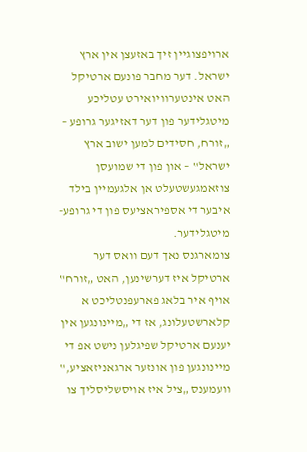ארויפצוגיין זיך באזעצן אין ארץ ישראל. דער מחבר פונעם ארטיקל האט אינטערוויואירט עטליכע מיטגלידער פון דער דאזיגער גרופע – „זורח, חסידים למען ישוב ארץ ישראל‟ – און פון די שמועסן צוזאמגעשטעלט אן אלגעמיין בילד איבער די אספיראציעס פון די גרופע-מיטגלידער.
צומארגנס נאך דעם וואס דער ארטיקל איז דערשינען, האט „זורח‟ אויף איר בלאג פארעפנטליכט א קלארשטעלונג, אז די „מיינונגען אין יענעם ארטיקל שפיגלען נישט אפ די מיינונגען פון אונזער ארגאניזאציע,‟ וועמענס „ציל איז אויסשליסליך צו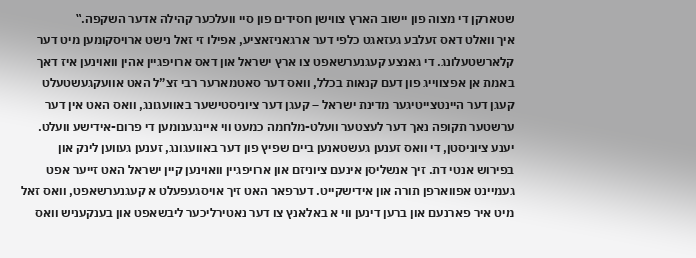שטארקן די מצוה פון יישוב הארץ צווישן חסידים פון סיי וועלכער קהילה אדער השקפה.‟
איך וואלט דאס זעלבע געזאגט כלפי דער ארגאניזאציע, אפילו זי זאל נישט ארויסקומען מיט דער קלארשטעלונג. די גאנצע קעגנערשאפט צו ארץ ישראל און דאס ארויפגיין אהין וואוינען איז דאך באמת אן אפצווייג פון דעם קנאות בכלל, וואס דער סאטמארער רבי זצ”ל האט אוועקגעשטעלט קעגן דער היינטצייטיגער מדינת ישראל – קעגן דער ציוניסטישער באוועגונג, וואס האט אין דער ערשטער תקופה נאך דער לעצטער וועלט-מלחמה כמעט ווי איינגענומען די פרום-אידישע וועלט.
יענע ציוניסטן, די וואס זענען געשטאנען ביים שפיץ פון דער באוועגונג, זענען געווען לינק און בפירוש אנטי דת. זיך אנשליסן אינעם ציוניזם און ארויפגיין וואוינען קיין ישראל האט זייער אפט געמיינט אפווארפן תורה און אידישקייט. דערפאר האט זיך אויסגעפעלט א קעגנערשאפט, וואס זאל מיט איר פארנעם און ברען דינען ווי א באלאנץ צו דער נאטירליכער ליבשאפט און בענקעניש וואס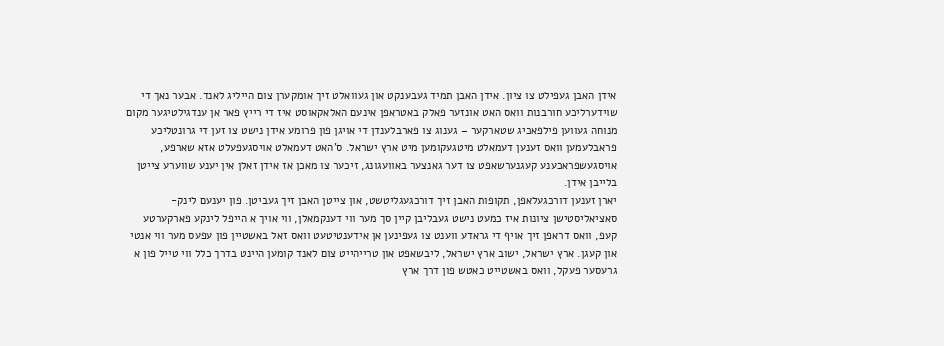אידן האבן געפילט צו ציון. אידן האבן תמיד געבענקט און געוואלט זיך אומקערן צום הייליג לאנד. אבער נאך די שוידערליכע חורבנות וואס האט אונזער פאלק באטראפן אינעם האלאקאוסט איז די רייץ פאר אן ענדגילטיגער מקום מנוחה געווען פילפאכיג שטארקער – גענוג צו פארבלענדן די אויגן פון פרומע אידן נישט צו זען די גרונטליכע פראבלעמען וואס זענען דעמאלט מיטגעקומען מיט ארץ ישראל. ס’האט דעמאלט אויסגעפעלט אזא שארפע, אויסגעשפראכענע קעגנערשאפט צו דער גאנצער באוועגונג, זיכער צו מאכן אז אידן זאלן אין יענע שווערע צייטן בלייבן אידן.
יארן זענען דורכגעלאפן, תקופות האבן זיך דורכגעגליטשט, און צייטן האבן זיך געביטן. פון יענעם לינק-סאציאליסטישן ציונות איז כמעט נישט געבליבן קיין סך מער ווי דענקמאלן, ווי אויך א הייפל לינקע פארקערטע קעפ, וואס דראפן זיך אויף די גראדע ווענט צו געפינען אן אידענטיטעט וואס זאל באשטיין פון עפעס מער ווי אנטי און קעגן. ארץ ישראל, ישוב ארץ ישראל, ליבשאפט און טרייהייט צום לאנד קומען היינט בדרך כלל ווי טייל פון א גרעסער פעקל, וואס באשטייט כאטש פון דרך ארץ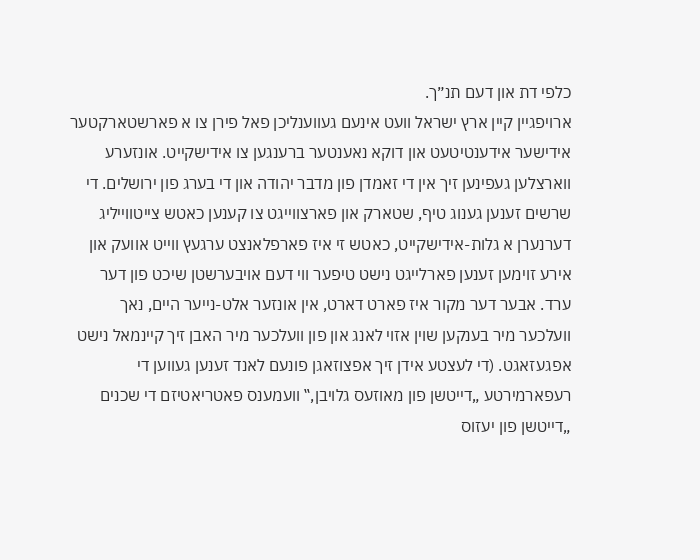כלפי דת און דעם תנ״ך.
ארויפגיין קיין ארץ ישראל וועט אינעם געווענליכן פאל פירן צו א פארשטארקטער אידישער אידענטיטעט און דוקא נאענטער ברענגען צו אידישקייט. אונזערע ווארצלען געפינען זיך אין די זאמדן פון מדבר יהודה און די בערג פון ירושלים. די שרשים זענען גענוג טיף, שטארק און פארצווייגט צו קענען כאטש צייטווייליג דערנערן א גלות-אידישקייט, כאטש זי איז פארפלאנצט ערגעץ ווייט אוועק און אירע זוימען זענען פארלייגט נישט טיפער ווי דעם אויבערשטן שיכט פון דער ערד. אבער דער מקור איז פארט דארט, אין אונזער אלט-נייער היים, נאך וועלכער מיר בענקען שוין אזוי לאנג און פון וועלכער מיר האבן זיך קיינמאל נישט אפגעזאגט. (די לעצטע אידן זיך אפצוזאגן פונעם לאנד זענען געווען די רעפארמירטע „דייטשן פון מאוזעס גלויבן,‟ וועמענס פאטריאטיזם די שכנים „דייטשן פון יעזוס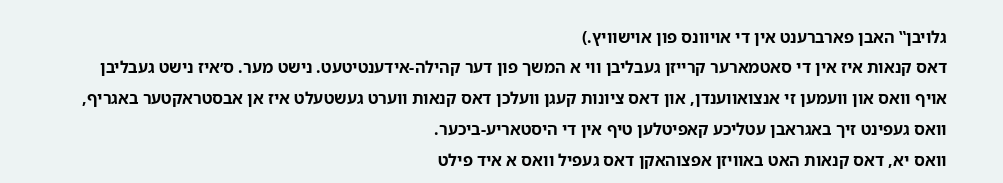גלויבן‟ האבן פארברענט אין די אויוונס פון אוישוויץ.)
דאס קנאות איז אין די סאטמארער קרייזן געבליבן ווי א המשך פון דער קהילה-אידענטיטעט. נישט מער. ס׳איז נישט געבליבן אויף וואס און וועמען זי אנצואווענדן, און דאס ציונות קעגן וועלכן דאס קנאות ווערט געשטעלט איז אן אבסטראקטער באגריף, וואס געפינט זיך באגראבן עטליכע קאפיטלען טיף אין די היסטאריע-ביכער.
וואס יא, דאס קנאות האט באוויזן אפצוהאקן דאס געפיל וואס א איד פילט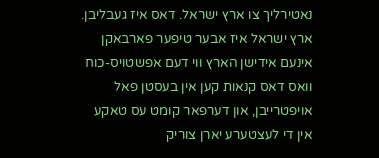נאטירליך צו ארץ ישראל. דאס איז געבליבן. ארץ ישראל איז אבער טיפער פארבאקן אינעם אידישן הארץ ווי דעם אפשטויס-כוח וואס דאס קנאות קען אין בעסטן פאל אויפטרייבן, און דערפאר קומט עס טאקע אין די לעצטערע יארן צוריק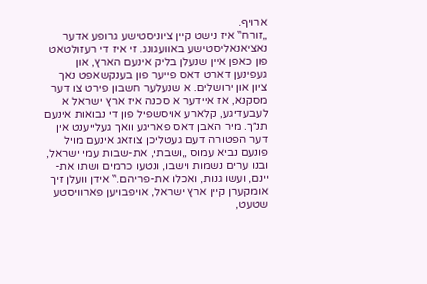ארויף.
„זורח‟ איז נישט קיין ציוניסטישע גרופע אדער נאציאנאליסטישע באוועגונג. זי איז די רעזולטאט פון כאפן איין שנעלן בליק אינעם הארץ, און געפינען דארט דאס פייער פון בענקשאפט נאך ציון און ירושלים. א שנעלער חשבון פירט צו דער מסקנא, אז איידער א סכנה איז ארץ ישראל א לעבעדיגע, קלארע אויסשפיל פון די נבואות אינעם תנ״ך. מיר האבן דאס פאריגע וואך געלייענט אין דער הפטורה דעם געטליכן צוזאג אינעם מויל פונעם נביא עמוס „ושבתי, את-שבות עמי ישראל, ובנו ערים נשמות וישבו, ונטעו כרמים ושתו את-יינם, ועשו גנות, ואכלו את-פריהם.‟ אידן וועלן זיך אומקערן קיין ארץ ישראל, אויפבויען פארוויסטע שטעט,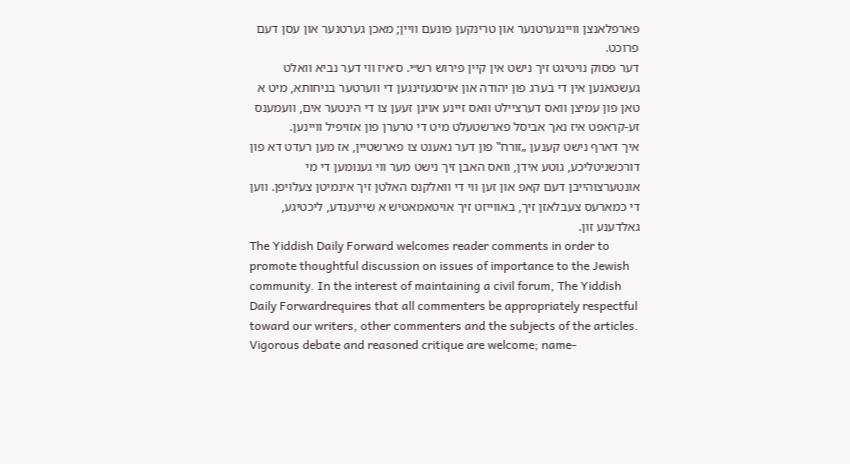פארפלאנצן וויינגערטנער און טרינקען פונעם וויין; מאכן גערטנער און עסן דעם פרוכט.
דער פסוק נויטיגט זיך נישט אין קיין פירוש רש״י. ס׳איז ווי דער נביא וואלט געשטאנען אין די בערג פון יהודה און אויסגעזינגען די ווערטער בניחותא, מיט א טאן פון עמיצן וואס דערציילט וואס זיינע אויגן זעען צו די הינטער אים, וועמענס זע-קראפט איז נאך אביסל פארשטעלט מיט די טרערן פון אזויפיל וויינען.
איך דארף נישט קענען „זורח‟ פון דער נאענט צו פארשטיין, אז מען רעדט דא פון דורכשניטליכע, גוטע אידן, וואס האבן זיך נישט מער ווי גענומען די מי אונטערצוהייבן דעם קאפ און זען ווי די וואלקנס האלטן זיך אינמיטן צעלויפן. ווען די כמארעס צעבלאזן זיך, באווייזט זיך אויטאמאטיש א שיינענדע, ליכטיגע, גאלדענע זון.
The Yiddish Daily Forward welcomes reader comments in order to promote thoughtful discussion on issues of importance to the Jewish community. In the interest of maintaining a civil forum, The Yiddish Daily Forwardrequires that all commenters be appropriately respectful toward our writers, other commenters and the subjects of the articles. Vigorous debate and reasoned critique are welcome; name-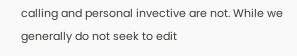calling and personal invective are not. While we generally do not seek to edit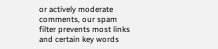or actively moderate comments, our spam filter prevents most links and certain key words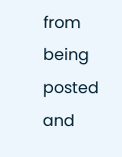from being posted and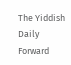The Yiddish Daily Forward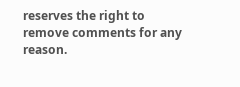reserves the right to remove comments for any reason.